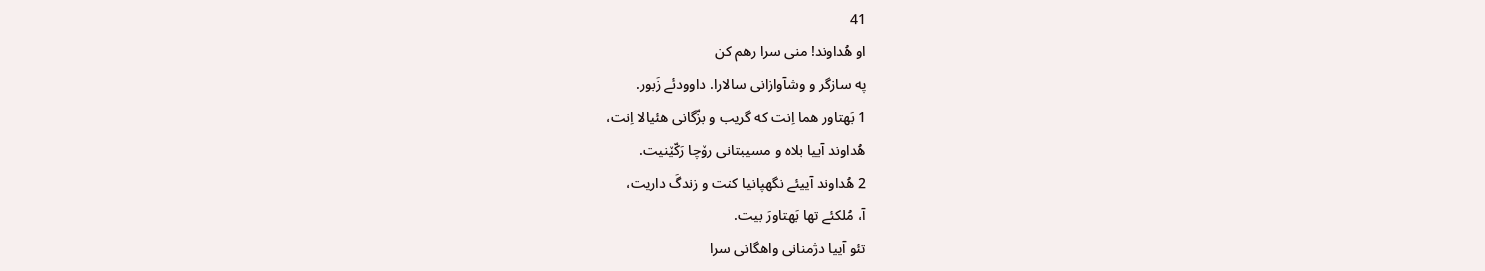41
او هُداوند! منی سرا رهم کن
په سازگر و وشآوازانی سالارا. داوودئے زَبور.
1 بَهتاور هما اِنت که گریب و بزّگانی هئیالا اِنت،
هُداوند آییا بلاه و مسیبتانی رۆچا رَکّێنیت.
2 هُداوند آییئے نگهپانیا کنت و زندگَ داریت،
آ، مُلکئے تها بَهتاورَ بیت.
تئو آییا دژمنانی واهگانی سرا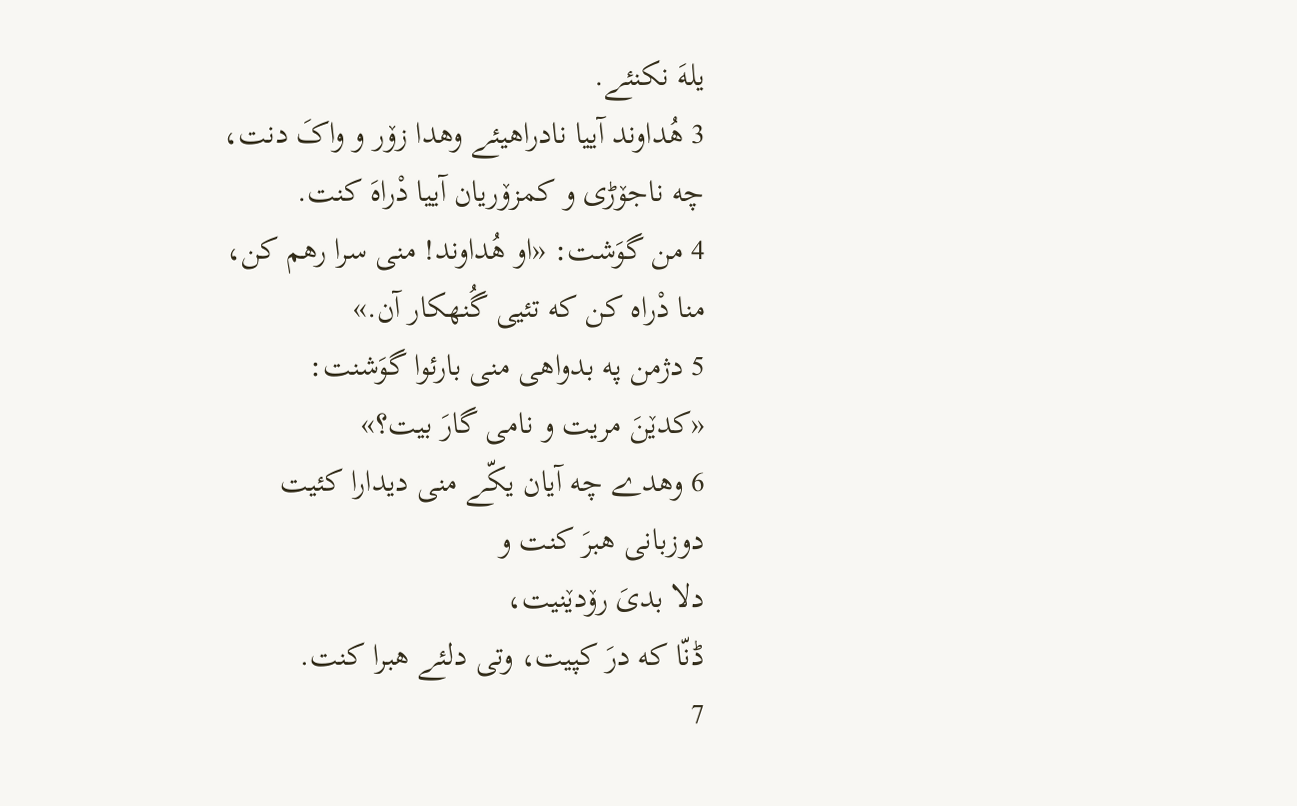یلهَ نکنئے.
3 هُداوند آییا نادراهیئے وهدا زۆر و واکَ دنت،
چه ناجۆڑی و کمزۆریان آییا دْراهَ کنت.
4 من گوَشت: «او هُداوند! منی سرا رهم کن،
منا دْراه کن که تئیی گُنهکار آن.»
5 دژمن په بدواهی منی بارئوا گوَشنت:
«کدێنَ مریت و نامی گارَ بیت؟»
6 وهدے چه آیان یکّے منی دیدارا کئیت
دوزبانی هبرَ کنت و
دلا بدیَ رۆدێنیت،
ڈنّا که درَ کپیت، وتی دلئے هبرا کنت.
7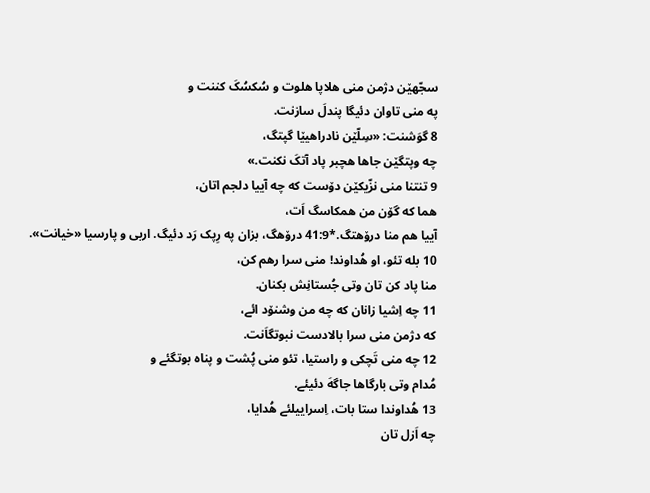سجّهێن دژمن منی هلاپا هلوت و سُکسُکَ کننت و
په منی تاوان دئیگا پندلَ سازنت.
8 گوَشنت: «سِلّێن نادراهیێا گپتگ،
چه وپتگێن جاها هچبر پاد آتکَ نکنت.»
9 تنتنا منی نزّیکێن دۆست که چه آییا دلجم اتان،
هما که گۆن من همکاسگ اَت،
آییا هم منا درۆهتگ.*41:9 درۆهگ، بزان په رِپک رَد دئیگ. اربی و پارسیا «خیانت».
10 بله تئو، او هُداوند! منی سرا رهم کن،
منا پاد کن تان وتی جُستانِش بکنان.
11 چه اِشیا زانان که چه من وشنۆد ائے،
که دژمن منی سرا بالادست نبوتگاَنت.
12 چه منی تَچکی و راستیا، تئو منی پُشت و پناه بوتگئے و
مُدام وتی بارگاها جاگهَ دئیئے.
13 هُداوندا ستا بات، اِسراییلئے هُدایا،
چه اَزل تان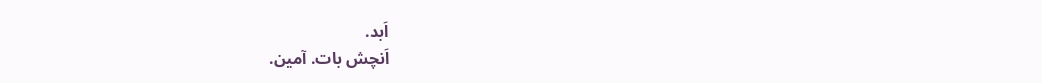اَبد.
اَنچش بات. آمین.